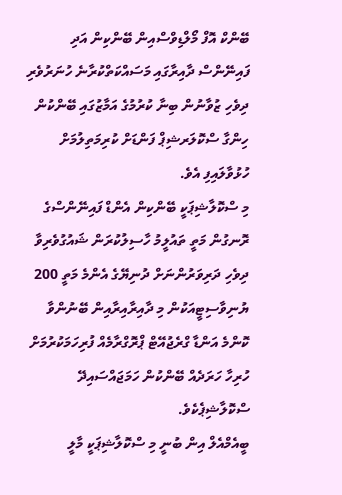ބޭންކް އޮފް މޯލްޑިވްސްއިން ބޭންކިން އަދި ފައިނޭންސް ދާއިރާގައި މަސައްކަތްކުރާނެ ހުނަރުވެރި ދިވެހި ޒުވާނުން ބިނާ ކުރުމުގެ އަމާޒުގައި ބޭންކުން ހިންގާ ސްކޮލަރޝިޕް ފަންޑަށް ކުރިމަތިލުމަށް ހުޅުވާލައިފި އެވެ.
މި ސްކޮލާޝިޕަކީ ބޭންކިން އެންޑް ފައިނޭންސްގެ ރޮނގުން މަތީ ތައުލީމު ހާސިލުކުރަން ޝައުގުވެރިވާ ދިވެހި ދަރިވަރުންނަށް ދުނިޔޭގެ އެންމެ މަތީ 200 ޔުނިވާސިޓީއަކުން މި ދާއިރާއިރާއިން ބޭނުންވާ ކޮންމެ އަންޑާ ގްރެޖުއޭޓް ޕްރޮގްރާމެއް ފުރިހަމަކުރުމަށް ހުރިހާ ހަރަދެއް ބޭންކުން ހަމަޖައްސައިދޭ ސްކޮލާޝިޕެކެވެ.
ބީއެމްއެލް އިން ބުނީ މި ސްކޮލާޝިޕަކީ މާލީ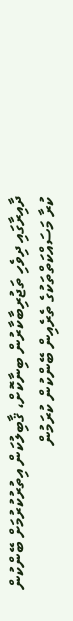ދާއިރާގައި ދިވެހި ތަޖުރިބާކާރުން ބިނާކޮށް، ޤާބިލުކަން އިތުރުކުރުމަށް ބޭންކުން ކުރާ މަސައްކަތްތަކުގެ ތެރެއިން ބޭންކުން ކުރަމުން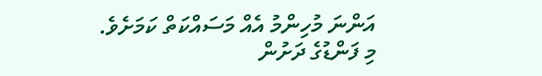އަންނަ މުހިންމު އެއް މަސައްކަތް ކަމަށެވެ.
މި ފަންޑުގެ ދަށުން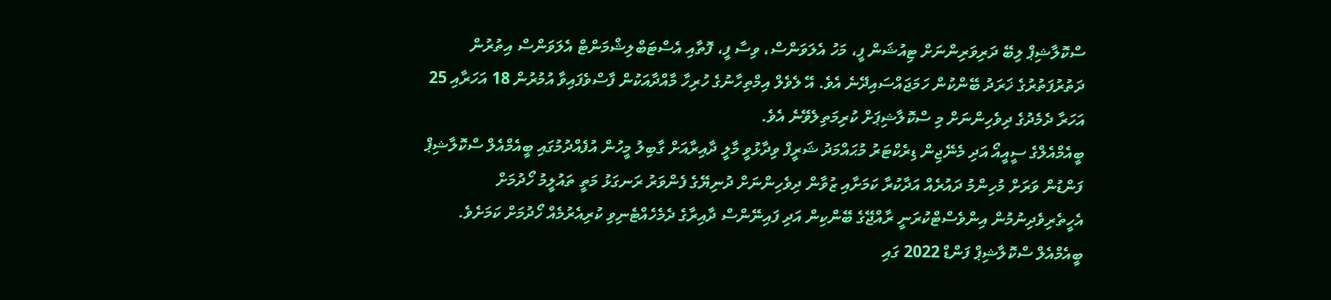ސްކޮލާޝިޕް ލިބޭ ދަރިވަރިންނަށް ޓިއުޝަން ފީ، މަހު އެލަވަންސް، ވިސާ ފީ، ފޮތާއި އެސްޓަބްލިޝްމަންޓް އެލަވަންސް އިތުރުން ދަތުރުފަތުރުގެ ޚަރަދު ބޭންކުން ހަމަޖައްސައިދޭނެ އެވެ. އޭ ލެވެލް އިމްތިހާނުގެ ހުރިހާ މާއްދާއަކުން ފާސްވެފައިވާ އުމުރުން 18 އަހަރާއި 25 އަހަރާ ދެމެދުގެ ދިވެހިންނަށް މި ސްކޮލާޝިޕަށް ކުރިމަތިލެވޭނެ އެވެ.
ބީއެމްއެލްގެ ސީއީއޯ އަދި މެނޭޖިން ޑިރެކްޓަރު މުޙައްމަދު ޝަރީފް ވިދާޅުވީ މާލީ ދާއިރާއަށް ގާބިލު މީހުން އުފެއްދުމުގައި ބީއެމްއެލް ސްކޮލާޝިޕް ފަންޑުން ވަރަށް މުހިންމު ދައުރެއް އަދާކުރާ ކަމަށާއި ޒުވާން ދިވެހިންނަށް ދުނިޔޭގެ ފެންވަރު ރަނގަޅު މަތީ ތައުލީމު ހޯދުމަށް އެހީތެރިވެދިނުމުން އިންވެސްޓްކުރަނީ ރާއްޖޭގެ ބޭންކިން އަދި ފައިނޭންސް ދާއިރާގެ ދެމެހެއްޓެނިވި ކުރިއެރުމެއް ހޯދުމަށް ކަމަށެވެ.
ބީއެމްއެލް ސްކޮލާޝިޕް ފަންޑް 2022 ގައި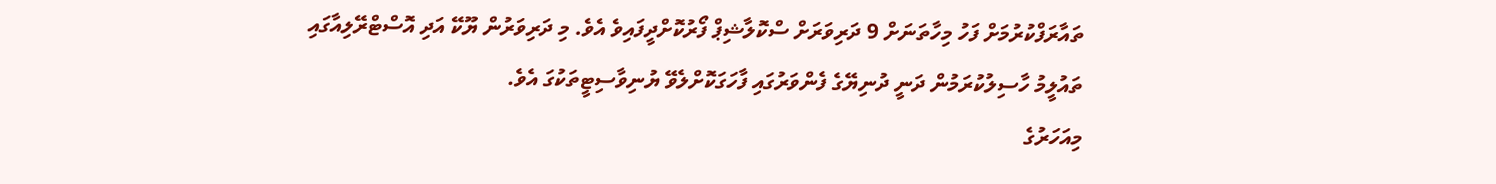ތައާރަފްކުރުމަށް ފަހު މިހާތަނަށް 9 ދަރިވަރަށް ސްކޮލާޝިޕް ފޯރުކޮށްދީފައިވެ އެވެ. މި ދަރިވަރުން ޔޫކޭ އަދި އޮސްޓްރޭލިއާގައި ތައުލީމު ހާސިލުކުރަމުން ދަނީ ދުނިޔޭގެ ފެންވަރުގައި ފާހަގަކޮށްލެވޭ ޔުނިވާސިޓީތަކުގަ އެވެ.
މިއަހަރުގެ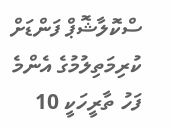ސްކޮލާޝޮޕް ފަންޑަށް ކުރިމަތިލުމުގެ އެންމެ ފަހު ތާރީހަކީ 10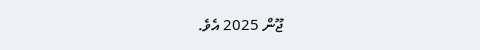ޖޫން 2025 އެވެ.